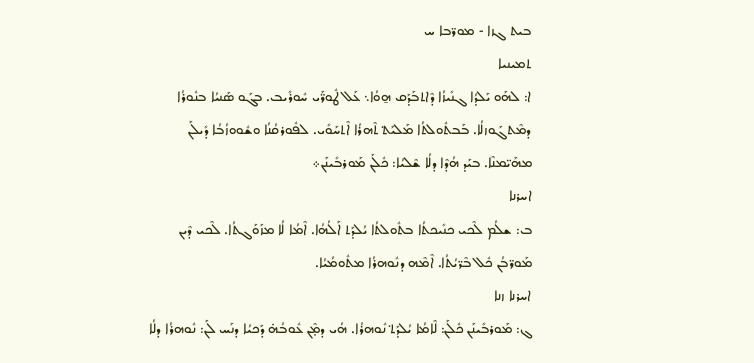ܒܝܬ ܓܙܐ - ܡܘܪ̈ܒܐ ܚ
ܬܡܝܢܝܐ
ܐ: ܠܗܰܘ ܝܰܠܕܳܐ ܓܢܺܝܙܳܐ ܕܶܐܬܒܰܕܰܩ ܗ̱ܘܳܐ܆ ܥܰܠ ܛܽܘܪ̈ܰܝ ܚܽܘܪܺܝܒ. ܒܓܰܘ ܣܰܢܝܳܐ ܒܢܽܘܪܳܐ ܕܡܶܬܓܰܘܙܠܳܐ. ܒܰܒܬܽܘܠܬܳܐ ܡܰܠܝܰܬ݀ ܬܶܗܪܳܐ ܐܶܬܚܰܘܺܝ. ܠܦܽܘܪܩܳܢܳܐ ܘܫܽܘܘܙܳܒܳܐ ܕܺܝܠܰܢ ܡܗܰܝ̈ܡܢܶܐ. ܒܝܰܕ ܗܳܕܶܐ ܕܠܳܐ ܫܶܠܝܳܐ: ܟܽܠܰܢ ܡܰܘܪܒܺܝܢܰܢ܀
ܐܚܪܢܐ
ܒ: ܫܠܳܡ ܠܶܟܝ ܟܢܺܝܟܬܳܐ ܒܬܽܘܠܬܳܐ ܝܳܠܕܰܬ ܐܰ‌ܠܳܗܳܐ. ܐܶܡܳܐ ܠܳܐ ܡܙܰܘܰܓܬܳܐ. ܠܶܟܝ ܕܶܝܢ ܡܰܘܪ̈ܒܳܢ ܟܽܠ ܒܶܪ̈ܝܳܬܳܐ. ܐܶܡܶܗ ܕܢܽܘܗܪܳܐ ܡܬܽܘܡܳܝܳܐ.
ܐܚܪܢܐ ܙܢܐ
ܓ: ܡܰܘܪܒܺܝܢܰܢ ܟܽܠܰܢ: ܠܶܐܡܳܐ ܝܳܠܕܰܬ݀ ܢܽܘܗܪܳܐ. ܗܳܝ ܕܡ̣ܶܢ ܥܽܘܒܳܗ̇ ܕܰܟܝܳܐ ܕܢܰܚ ܠܰܢ: ܢܽܘܗܪܳܐ ܕܠܳܐ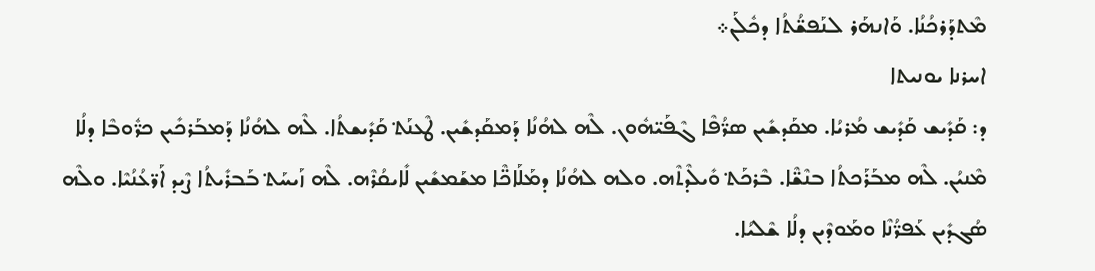ܡܶܬܕܰܪܟܳܢܳܐ. ܘܰܐܢܗܰܪ ܠܢܰܦܫ̈ܳܬܳܐ ܕܟܽܠܰܢ܀
ܐܚܪܢܐ ܝܘܢܝܬܐ
ܕ: ܩܰܕܺܝܫ ܩܰܕܺܝܫ ܡܳܪܝܳܐ. ܡܩܰܕܫܺܝܢ ܣܪ̈ܳܦܶܐ ܓܶܦܰܝ̈ܗܽܘܢ. ܠܶܗ ܠܗܳܢܳܐ ܕܰܡܩܰܕܫܺܝܢ. ܛܶܥܢܰܬ݀ ܩܰܕܺܝܫܬܳܐ. ܠܶܗ ܠܗܳܢܳܐ ܕܰܡܒܰܪܟܺܝܢ ܟܪ̈ܽܘܒܶܐ ܕܠܳܐ ܡܶܢܝܳܢ. ܠܶܗ ܡܒܰܪܰܟܬܳܐ ܒܢܶܫ̈ܶܐ. ܒܶܪܟܰܬ݀ ܘܺܝܠܶܕܬܶܗ. ܘܠܗ ܠܗܳܢܳܐ ܕܡܰܠܰܐܟ̈ܶܐ ܡܫܰܡܫܺܝܢ ܠܺܐܝܩܳܪܶܗ. ܠܶܗ ܙܰܝܚܰܬ݀ ܒܰܒܪܺܝܬܳܐ ܨܶܝܕ ܐܰܪ̈ܥܳܢܳܝܶܐ. ܘܠܶܗ ܣܳܓܕܺܝܢ ܥܰܦܪ̈ܳܢܶܐ ܘܡܰܘܕܶܝܢ ܕܠܳܐ ܫܶܠܝܳܐ.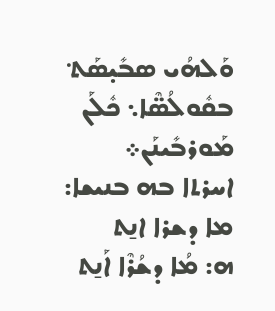ܘܰܠܗܳܝ ܣܒܺܝ̣ܣܰܬ݀ ܒܩܽܘܠܳܣ̈ܶܐ܆ ܟܽܠܰܢ ܡܰܘܪܒܺܝܢܰܢ܀
ܐܚܪܬܐ ܒܗ ܒܢܝܫܐ: ܡܐ ܕܫܪܐ ܐܢ̱ܬ
ܗ: ܡܳܐ ܕܫܳܪܶܐ ܐܰܢ̱ܬ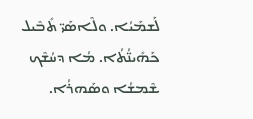ܠܰܫܡܰܝܳܐ. ܘܠܶܐܣܰܝ̈ ܬܺܒܶܝܠ ܟܰܗܺܝܢ̈ܳܬܳܐ. ܡܳܐ ܕܚܳܫܶܟ ܫܶܡܫܳܐ ܘܣܰܗܪܳܐ.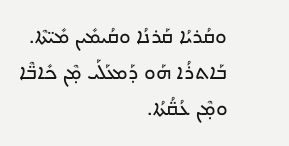ܘܩܳܪܝܳܐ ܩܰܪܢܳܐ ܘܩܳܝܡܺܝܢ ܡܺܝ̈ܬܶܐ. ܒܰܐܬܪܳܐ ܗܰܘ ܕܰܡܥܰܠܰܝ ܡ̣ܶܢ ܟܺܐܒ̈ܶܐ ܘܡ̣ܶܢ ܥܳܩ̈ܳܬܳܐ.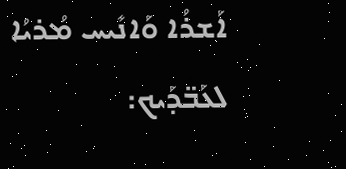ܐܰܫܪܳܐ ܘܰܐܢܺܝܚ ܡܳܪܝܳܐ ܠܥܰܒ̈ܕܰܝܟ: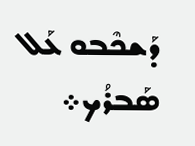ܕܰܫܟܶܒܘ ܥܰܠ ܣܰܒܪܳܟ܀